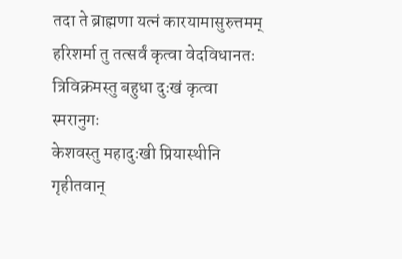तदा ते ब्राह्मणा यत्नं कारयामासुरुत्तमम्
हरिशर्मा तु तत्सर्वं कृत्वा वेदविधानतः
त्रिविक्रमस्तु बहुधा दुःखं कृत्वा स्मरानुगः
केशवस्तु महादुःखी प्रियास्थीनि गृहीतवान्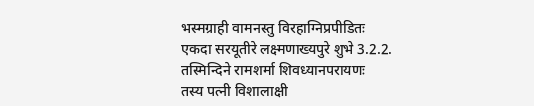भस्मग्राही वामनस्तु विरहाग्निप्रपीडितः
एकदा सरयूतीरे लक्ष्मणाख्यपुरे शुभे 3.2.2.
तस्मिन्दिने रामशर्मा शिवध्यानपरायणः
तस्य पत्नी विशालाक्षी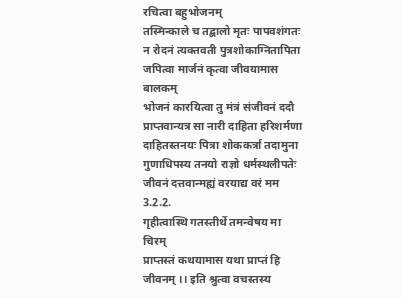रचित्वा बहुभोजनम्
तस्मिन्काले च तद्बालो मृतः पापवशंगतः
न रोदनं त्यक्तवती पुत्रशोकाग्नितापिता
जपित्वा मार्जनं कृत्वा जीवयामास बालकम्
भोजनं कारयित्वा तु मंत्रं संजीवनं ददौ
प्राप्तवान्यत्र सा नारी दाहिता हरिशर्मणा
दाहितस्तनयः पित्रा शोककर्त्रा तदामुना
गुणाधिपस्य तनयो राज्ञो धर्मस्थलीपतेः
जीवनं दत्तवान्मह्यं वरयाद्य वरं मम 3.2.2.
गृहीत्वास्थि गतस्तीर्थे तमन्वेषय मा चिरम्
प्राप्तस्तं कथयामास यथा प्राप्तं हि जीवनम् ।। इति श्रुत्वा वचस्तस्य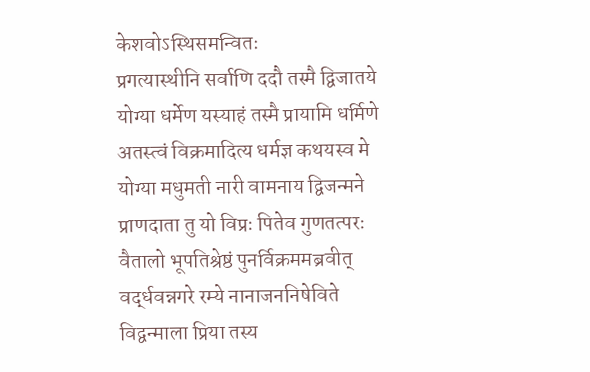केशवोऽस्थिसमन्वितः
प्रगत्यास्थीनि सर्वाणि ददौ तस्मै द्विजातये
योग्या धर्मेण यस्याहं तस्मै प्रायामि धर्मिणे
अतस्त्वं विक्रमादित्य धर्मज्ञ कथयस्व मे
योग्या मधुमती नारी वामनाय द्विजन्मने
प्राणदाता तु यो विप्रः पितेव गुणतत्परः
वैतालो भूपतिश्रेष्ठं पुनर्विक्रममब्रवीत्
वर्द्धवन्नगरे रम्ये नानाजननिषेविते
विद्वन्माला प्रिया तस्य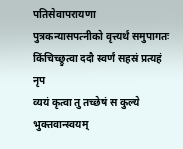पतिसेवापरायणा
पुत्रकन्यासपत्नीको वृत्त्यर्थं समुपागतः
किंचिच्छ्रुत्वा ददौ स्वर्णं सहस्रं प्रत्यहं नृप
व्ययं कृत्वा तु तच्छेषं स कुल्ये भुक्तवान्स्वयम्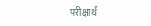परीक्षार्थं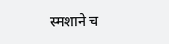स्मशाने च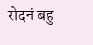रोदनं बहु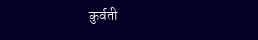कुर्वती